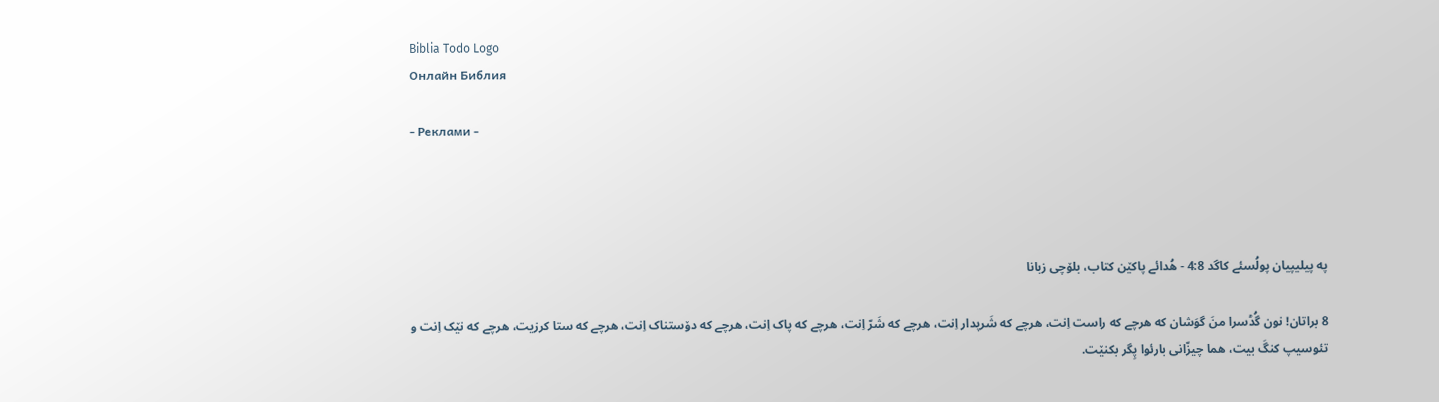Biblia Todo Logo
Онлайн Библия

- Реклами -




په پیلیپیان پولُسئے کاگد 4:8 - هُدائے پاکێن کتاب، بلۆچی زبانا

8 براتان! نون گُڈسرا منَ گوَشان که هرچے که راست اِنت، هرچے که شَرپدار اِنت، هرچے که شَرّ اِنت، هرچے که پاک اِنت، هرچے که دۆستناک اِنت، هرچے که ستا کرزیت، هرچے که نێک اِنت و تئوسیپ کنگَ بیت، هما چیزّانی بارئوا پِگر بکنێت.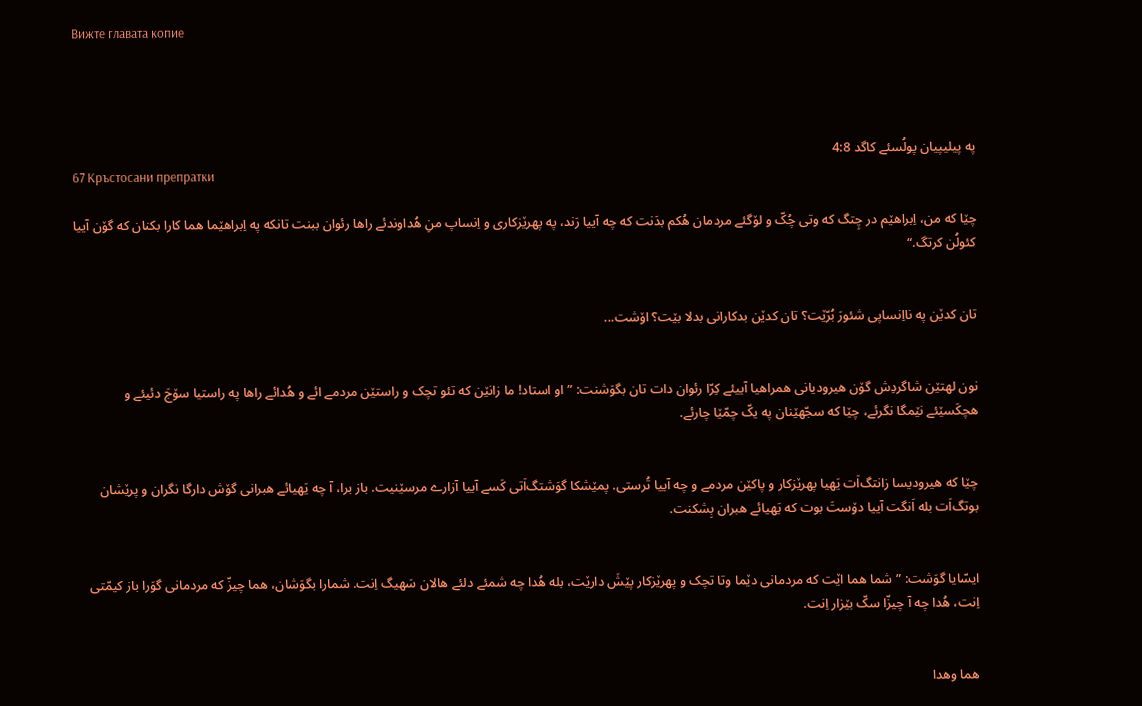Вижте главата копие




په پیلیپیان پولُسئے کاگد 4:8
67 Кръстосани препратки

چێا که من، اِبراهێم در چِتگ که وتی چُکّ و لۆگئے مردمان هُکم بدَنت که چه آییا رَند، په پهرێزکاری و اِنساپ منِ هُداوندئے راها رئوان ببنت تانکه په اِبراهێما هما کارا بکنان که گۆن آییا کئولُن کرتگ.“


تان کدێن په نااِنساپی شئورَ بُرّێت؟ تان کدێن بدکارانی بدلا بێت؟ اۆشت...


نون لهتێن شاگردِش گۆن هیرودیانی همراهیا آییئے کِرّا رئوان دات تان بگوَشنت: ”او استاد! ما زانێن که تئو تچک و راستێن مردمے ائے و هُدائے راها په راستیا سۆجَ دئیئے و هچکَسێئے نێمگا نگرئے، چێا که سجّهێنان په یکّ چمّێا چارئے.


چێا که هیرودیسا زانتگ‌اَت یَهیا پهرێزکار و پاکێن مردمے و چه آییا تُرستی. پمێشکا گوَشتگ‌اَتی کَسے آییا آزارے مرسێنیت. باز برا، آ چه یَهیائے هبرانی گۆش دارگا نگران و پرێشان بوتگ‌اَت بله اَنگت آییا دۆستَ بوت که یَهیائے هبران بِشکنت.


ایسّایا گوَشت: ”شما هما اێت که مردمانی دێما وتا تچک و پهرێزکار پێشَ دارێت، بله هُدا چه شمئے دلئے هالان سَهیگ اِنت. شمارا بگوَشان، هما چیزّ که مردمانی گوَرا باز کیمّتی اِنت، هُدا چه آ چیزّا سکّ بێزار اِنت.


هما وهدا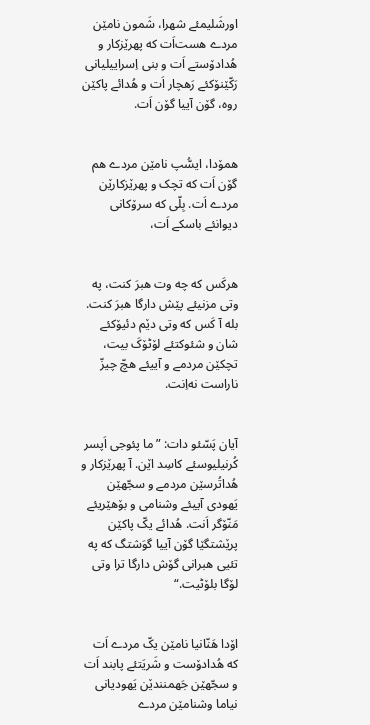اورشَلیمئے شهرا، شَمون نامێن مردے هست‌اَت که پهرێزکار و هُدادۆستے اَت و بنی اِسراییلیانی رَکّێنۆکئے رَهچار اَت و هُدائے پاکێن روه، گۆن آییا گۆن اَت.


همۆدا، ایسُّپ نامێن مردے هم گۆن اَت که تچک و پهرێزکارێن مردے اَت. بِلّی که سرۆکانی دیوانئے باسکے اَت،


هرکَس که چه وت هبرَ کنت، په وتی مزنیئے پێش دارگا هبرَ کنت. بله آ کَس که وتی دێم دئیۆکئے شان و شئوکتئے لۆٹۆکَ بیت، تچکێن مردمے و آییئے هچّ چیزّ ناراست نه‌اِنت.


آیان پَسّئو دات: ”ما پئوجی اَپسر کُرنیلیوسئے کاسِد اێن. آ پهرێزکار و هُداتُرسێن مردمے و سجّهێن یَهودی آییئے وشنامی و بۆهێریئے مَنّۆگر اَنت. هُدائے یکّ پاکێن پرێشتگێا گۆن آییا گوَشتگ که په تئیی هبرانی گۆش دارگا ترا وتی لۆگا بلۆٹیت.“


اۆدا هَنّانیا نامێن یکّ مردے اَت که هُدادۆست و شَریَتئے پابند اَت و سجّهێن جَهمنندێن یَهودیانی نیاما وشنامێن مردے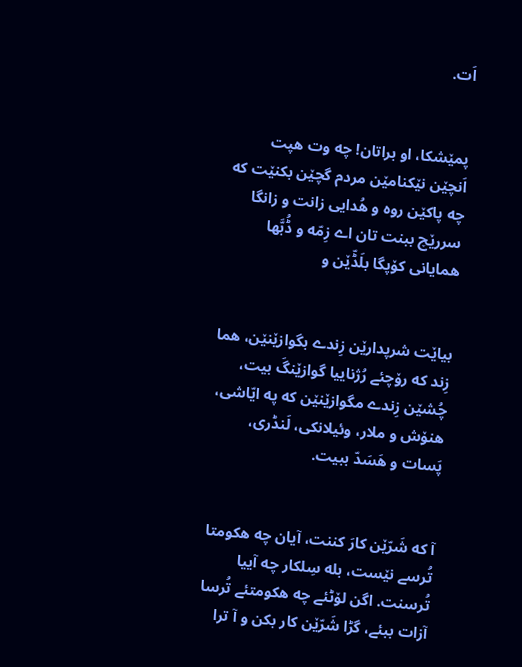اَت.


پمێشکا، او براتان! چه وت هپت اَنچێن نێکنامێن مردم گچێن بکنێت که چه پاکێن روه و هُدایی زانت و زانگا سررێچ ببنت تان اے زِمّه و ڈُبَّها همایانی کۆپگا بلَڈّێن و


بیاێت شرپدارێن زِندے بگوازێنێن، هما زِند که رۆچئے رُژناییا گوازێنگَ بیت، چُشێن زِندے مگوازێنێن که په ایّاشی، هنۆش و ملار، وئیلانکی، لَنڈری، پَسات و هَسَدّ ببیت.


آ که شَرّێن کارَ کننت، آیان چه هکومتا تُرسے نێست، بله سِلکار چه آییا تُرسنت. اگن لۆٹئے چه هکومتئے تُرسا آزات ببئے، گڑا شَرّێن کار بکن و آ ترا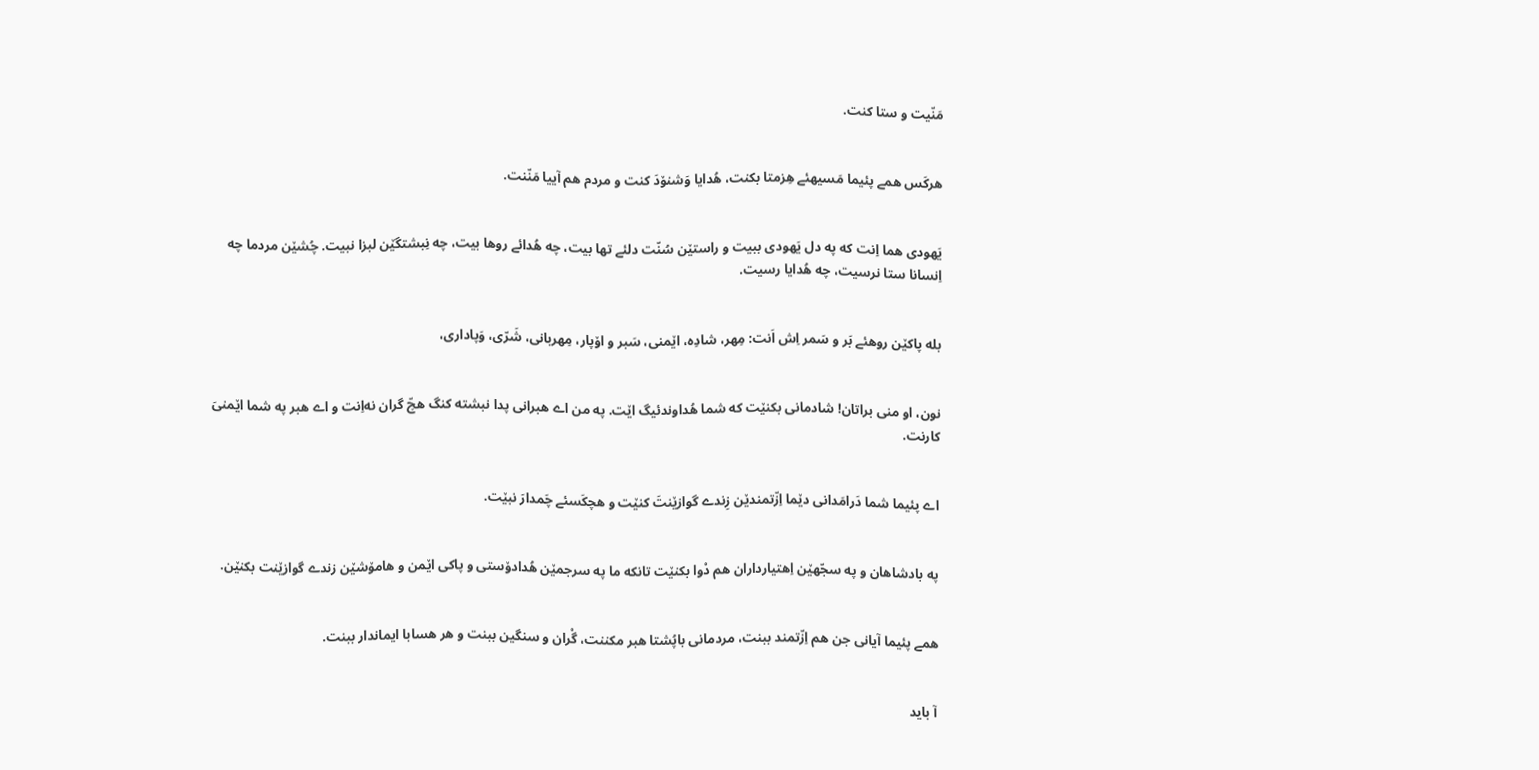مَنّیت و ستا کنت.


هرکَس همے پئیما مَسیهئے هِزمتا بکنت، هُدایا وَشنۆدَ کنت و مردم هم آییا مَنّنت.


یَهودی هما اِنت که په دل یَهودی ببیت و راستێن سُنّت دلئے تها بیت، چه هُدائے روها بیت، چه نِبشتگێن لبزا نبیت. چُشێن مردما چه اِنسانا ستا نرسیت، چه هُدایا رسیت.


بله پاکێن روهئے بَر و سَمر اِش اَنت: مِهر، شادِه، اێمنی، سَبر و اۆپار، مِهربانی، شَرّی، وَپاداری،


نون، او منی براتان! شادمانی بکنێت که شما هُداوندئیگ اێت. په من اے هبرانی پدا نبشته کنگ هچّ گران نه‌اِنت و اے هبر په شما اێمنیَ کارنت.


اے پئیما شما دَرامَدانی دێما اِزّتمندێن زِندے گوازێنتَ کنێت و هچکَسئے چَمدارَ نبێت.


په بادشاهان و په سجّهێن اِهتیارداران هم دْوا بکنێت تانکه ما په سرجمێن هُدادۆستی و پاکی اێمن و هامۆشێن زندے گوازێنت بکنێن.


همے پئیما آیانی جن هم اِزّتمند ببنت، مردمانی باپُشتا هبر مکننت، گْران و سنگین ببنت و هر هسابا ایماندار ببنت.


آ باید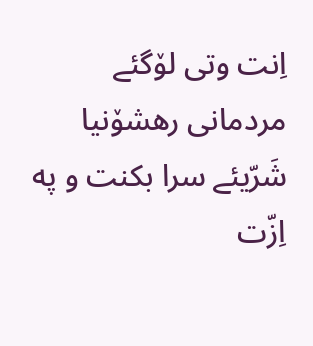اِنت وتی لۆگئے مردمانی رهشۆنیا شَرّیئے سرا بکنت و په اِزّت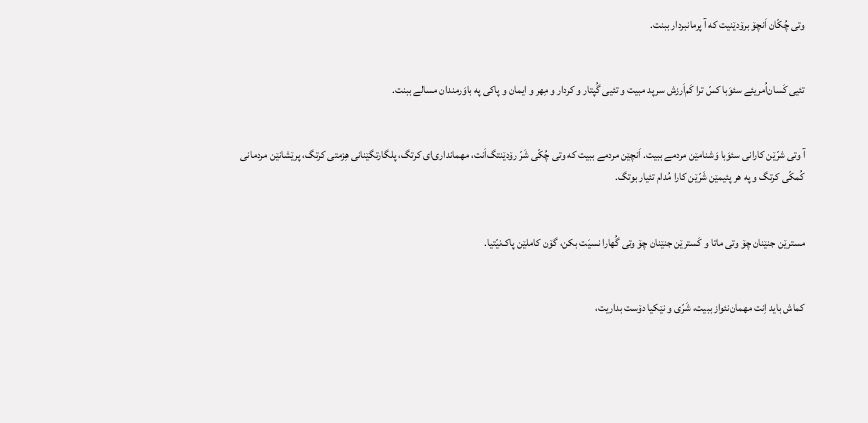وتی چُکّان اَنچۆ برۆدێنیت که آ پرمانبردار ببنت.


تئیی کَسان‌اُمریئے سئوَبا کسّ ترا کَم‌اَرزش سرپد مبیت و تئیی گُپتار و کردار و مِهر و ایمان و پاکی په باوَرمندان مسالے ببنت.


آ وتی شرّێن کارانی سئوَبا وَشنامێن مردمے ببیت. اَنچێن مردمے ببیت که وتی چُکّی شَرّ رۆدێنتگ‌اَنت، مهمانداری‌ای کرتگ، پلگارتگێنانی هِزمتی کرتگ، پرێشانێن مردمانی کُمکّی کرتگ و په هر پئیمێن شَرّێن کارا مُدام تئیار بوتگ.


مسترێن جنێنان چۆ وتی ماتا و کَسترێن جنێنان چۆ وتی گُهارا نسیَت بکن، گۆن کاملێن پاک‌نیّتیا.


کماش باید اِنت مهمان‌نئواز ببیت، شَرّی و نێکیا دۆست بداریت،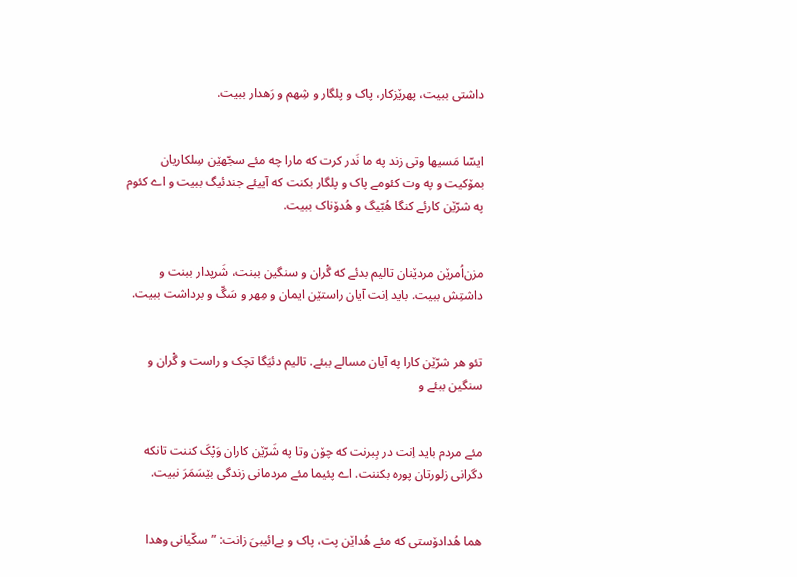داشتی ببیت، پهرێزکار، پاک و پلگار و شِهم و رَهدار ببیت.


ایسّا مَسیها وتی زند په ما نَدر کرت که مارا چه مئے سجّهێن سِلکاریان بمۆکیت و په وت کئومے پاک و پلگار بکنت که آییئے جندئیگ ببیت و اے کئوم په شرّێن کارئے کنگا هُبّیگ و هُدۆناک ببیت.


مزن‌اُمرێن مردێنان تالیم بدئے که گْران و سنگین ببنت، شَرپدار ببنت و داشتِش ببیت. باید اِنت آیان راستێن ایمان و مِهر و سَگّ و برداشت ببیت.


تئو هر شرّێن کارا په آیان مسالے ببئے. تالیم دئیَگا تچک و راست و گْران و سنگین ببئے و


مئے مردم باید اِنت در بِبرنت که چۆن وتا په شَرّێن کاران وَپْکَ کننت تانکه دگرانی زلورتان پوره بکننت. اے پئیما مئے مردمانی زندگی بێسَمَرَ نبیت.


هما هُدادۆستی که مئے هُداێن پت، پاک و بےائیبیَ زانت: ”سکّیانی وهدا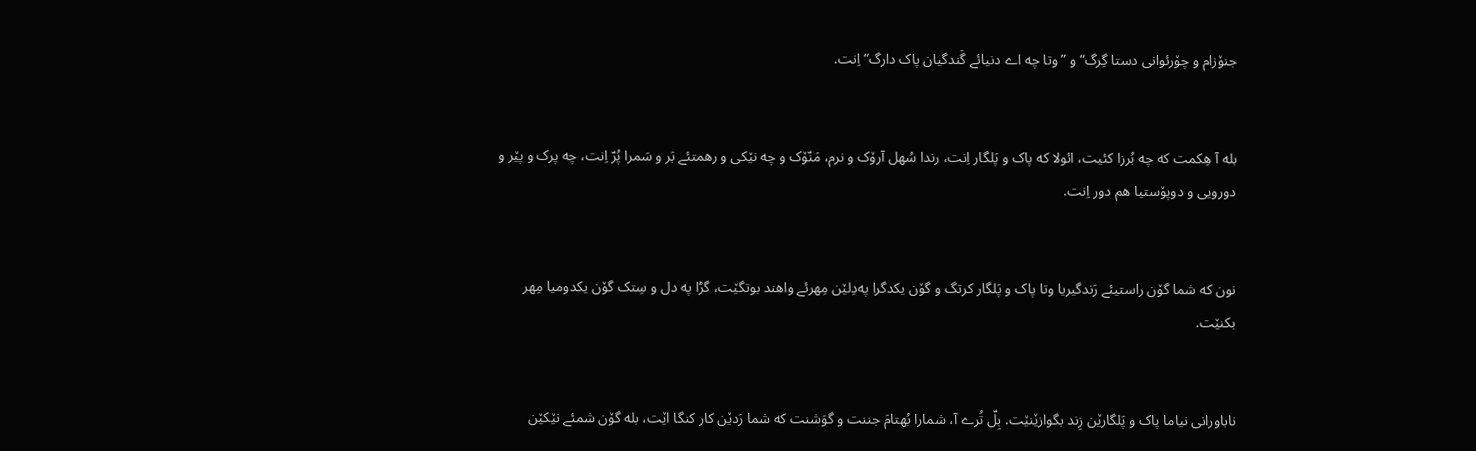جنۆزام و چۆرئوانی دستا گِرگ“ و ”وتا چه اے دنیائے گَندگیان پاک دارگ“ اِنت.


بله آ هِکمت که چه بُرزا کئیت، ائولا که پاک و پَلگار اِنت، رندا سُهل آرۆک و نرم، مَنّۆک و چه نێکی و رهمتئے بَر و سَمرا پُرّ اِنت، چه پرک و پێر و دورویی و دوپۆستیا هم دور اِنت.


نون که شما گۆن راستیئے رَندگیریا وتا پاک و پَلگار کرتگ و گۆن یکدگرا په‌دِلێن مِهرئے واهند بوتگێت، گڑا په دل و سِتک گۆن یکدومیا مِهر بکنێت.


ناباورانی نیاما پاک و پَلگارێن زِند بگوازێنێت. بِلّ تُرے آ، شمارا بُهتامَ جننت و گوَشنت که شما رَدێن کار کنگا اێت، بله گۆن شمئے نێکێن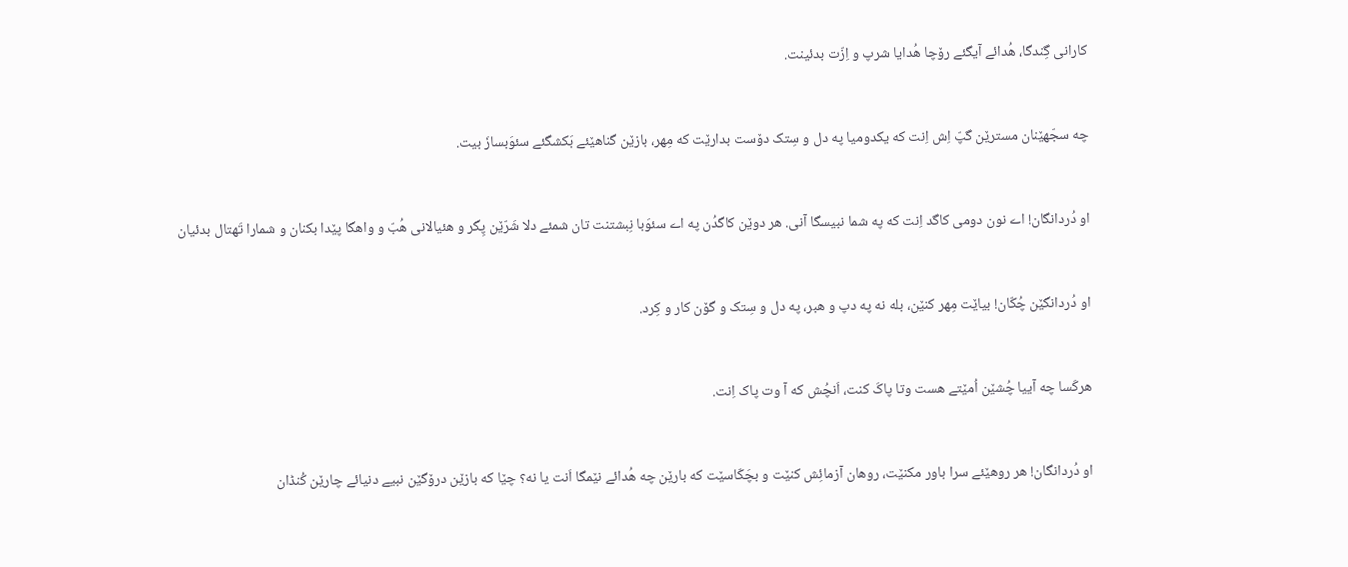کارانی گِندگا، هُدائے آیگئے رۆچا هُدایا شرپ و اِزّت بدئینت.


چه سجّهێنان مسترێن گپّ اِش اِنت که یکدومیا په دل و سِتک دۆست بدارێت که مِهر، بازێن گناهێئے بَکشگئے سئوَبسازَ بیت.


او دُردانگان! اے نون دومی کاگد اِنت که په شما نبیسگا آنی. هر دوێن کاگدُن په اے سئوَبا نِبشتنت تان شمئے دلا شَرّێن پِگر و هئیالانی هُبّ و واهگا پێدا بکنان و شمارا تَهتال بدئیان


او دُردانگێن چُکّان! بیاێت مِهر کنێن، بله نه په دپ و هبر، په دل و سِتک و گۆن کار و کِرد.


هرکَسا چه آییا چُشێن اُمێتے هست وتا پاکَ کنت، اَنچُش که آ وت پاک اِنت.


او دُردانگان! هر روهێئے سرا باور مکنێت، روهان آزمائِش کنێت و بچَکّاسێت که بارێن چه هُدائے نێمگا اَنت یا نه؟ چێا که بازێن درۆگێن نبیے دنیائے چارێن کُنڈان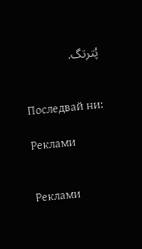پُترتگ.


Последвай ни:

Реклами


Реклами